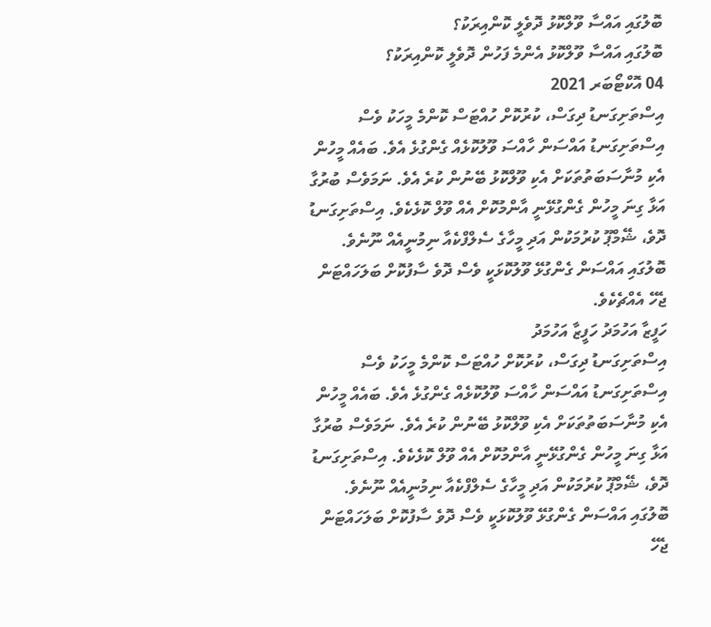ބޮލުގައި އައްސާ ވޫލްކޮޅު ދޮވެލީ ކޮންއިރަކު؟
ބޮލުގައި އައްސާ ވޫލްކޮޅު އެންމެ ފަހުން ދޮވެލީ ކޮންއިރަކު؟
04 އޮކްޓޯބަރ 2021
އިސްތަށިގަނޑު ދިގަސް، ކުރުކޮށް ހުއްޓަސް ކޮންމެ މީހަކު ވެސް އިސްތަށިގަނޑު އައްސަން ހާއްސަ ވޫލުކޮޅެއް ގެންގުޅެ އެވެ. ބައެއް މީހުން އެކި މުނާސަބަތުތަކަށް އެކި ވޫލްކޮޅު ބޭނުން ކުރެ އެވެ. ނަމަވެސް ބުރުގާ އަޅާ ގިނަ މީހުން ގެންގުޅޭނީ އާންމުކޮށް އެއް ވޫލް ކޮޅެކެވެ. އިސްތަށިގަނޑު ދޮވެ، ޝޭމްޕޫ ކުރުމަކުން އަދި މީހާގެ ސެލްފްކެއާ ނިމުނީއެއް ނޫނެވެ. ބޮލުގައި އައްސަން ގެންގުޅޭ ވޫލުކޮޅަކީ ވެސް ދޮވެ ސާފުކޮށް ބަލަހައްޓަން ޖެހޭ އެއްޗެކެވެ.
ހަފީޒާ އަހުމަދު ހަފީޒާ އަހުމަދު
އިސްތަށިގަނޑު ދިގަސް، ކުރުކޮށް ހުއްޓަސް ކޮންމެ މީހަކު ވެސް އިސްތަށިގަނޑު އައްސަން ހާއްސަ ވޫލުކޮޅެއް ގެންގުޅެ އެވެ. ބައެއް މީހުން އެކި މުނާސަބަތުތަކަށް އެކި ވޫލްކޮޅު ބޭނުން ކުރެ އެވެ. ނަމަވެސް ބުރުގާ އަޅާ ގިނަ މީހުން ގެންގުޅޭނީ އާންމުކޮށް އެއް ވޫލް ކޮޅެކެވެ. އިސްތަށިގަނޑު ދޮވެ، ޝޭމްޕޫ ކުރުމަކުން އަދި މީހާގެ ސެލްފްކެއާ ނިމުނީއެއް ނޫނެވެ. ބޮލުގައި އައްސަން ގެންގުޅޭ ވޫލުކޮޅަކީ ވެސް ދޮވެ ސާފުކޮށް ބަލަހައްޓަން ޖެހޭ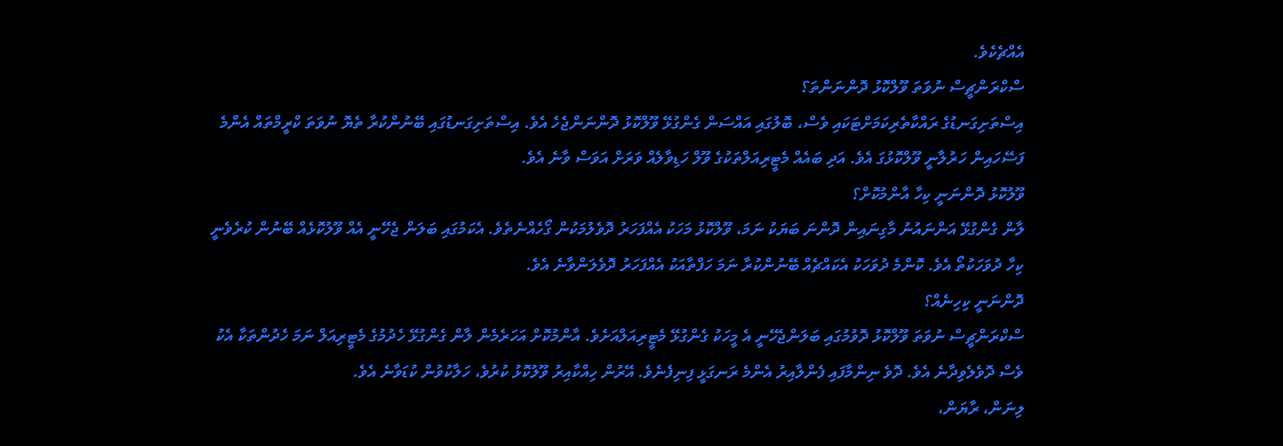އެއްޗެކެވެ.
ސްކްރަންޗީސް ނުވަތަ ވޫލްކޮޅު ދޮންނަންތަ؟
އިސްތަށިގަނޑުގެ ރައްކާތެރިކަމަށްޓަކައި ވެސް، ބޮލުގައި އައްސަން ގެންގުޅޭ ވޫލްކޮޅު ދޮންނަންޖެހެ އެވެ. އިސްތަށިގަނޑުގައި ބޭނުންކުރާ ތެޔޮ ނުވަތަ ކްރީމްތައް އެންމެ ފަސޭހައިން ހަރުލާނީ ވޫލްކޮޅުގަ އެވެ. އަދި ބައެއް މެޓީރިއަލްތަކުގެ ވޫލް ހަޑިވާލެއް ވަރަށް އަވަސް ވާނެ އެވެ.
ވޫލުކޮޅު ދޮންނަނީ ކިހާ އާންމުކޮށް؟
ލާން ގެންގުޅޭ އަންނައުނު މާގިނައިން ދޮންނަ ބަޔަކު ނަމަ، ވޫލްކޮޅު މަހަކު އެއްފަހަރު ދޮވެލުމަކުން ގޯހެއްނެތެވެ. އެކަމުގައި ބަލަން ޖެހޭނީ އެއް ވޫލުކޮޅެއް ބޭނުން ކުރެވެނީ ކިހާ ދުވަހަކުތޯ އެވެ. ކޮންމެ ދުވަހަކު އެކައްޗެއް ބޭނުންކުރާ ނަމަ ހަފްތާއަކު އެއްފަހަރު ދޮވެލަންވާނެ އެވެ.
ދޮންނަނީ ކިހިނެއް؟
ސްކްރަންޗީސް ނުވަތަ ވޫލްކޮޅު ދޮވުމުގައި ބަލަންޖެހޭނީ އެ މީހަކު ގެންގުޅޭ މެޓީރިއަލްއަށެވެ. އާންމުކޮށް އަހަރެމެން ލާން ގެންގުޅޭ ހެދުމުގެ މެޓީރިއަލް ނަމަ ހެދުންތަކާ އެކު ވެސް ދޮވެލެވިދާނެ އެވެ. ދޮވެ ނިންމާފައި ފެންލާއިރު އެންމެ ރަނގަޅީ ފިނިފެނެވެ. އޭރުން ހިއްކާއިރު ވޫލުކޮޅު ކުރުވެ، ހަލާކުވުން ކުޑަވާނެ އެވެ.
ލިނަން، ރާޔަން،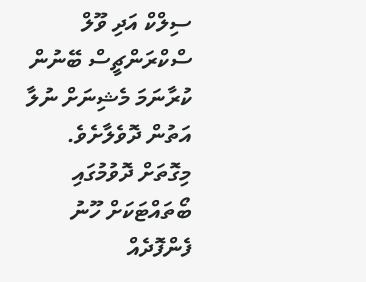ސިލްކް އަދި ވޫލް ސްކްރަންޗީސް ބޭނުން ކުރާނަމަ މެޝިނަށް ނުލާ އަތުން ދޮވެލާށެވެ. މިގޮތަށް ދޮވުމުގައި ބޯތައްޓަކަށް ހޫނު ފެންފޮދެއް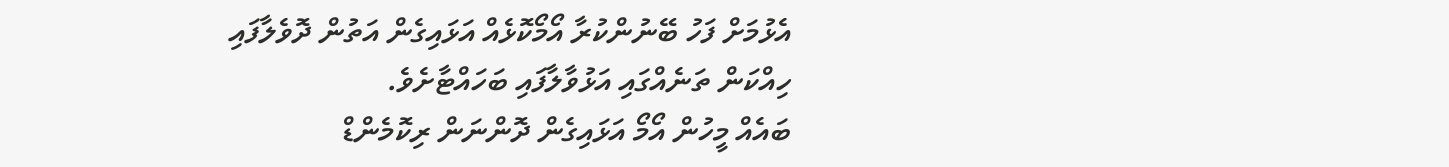އެޅުމަށް ފަހު ބޭނުންކުރާ އޯމޯކޮޅެއް އަޅައިގެން އަތުން ދޮވެލާފައި ހިއްކަން ތަނެއްގައި އަޅުވާލާފައި ބަހައްޓާށެވެ.
ބައެއް މީހުން އޯމޯ އަޅައިގެން ދޮންނަން ރިކޮމެންޑް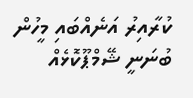ކުރާއިރު އަނެއްބައި މީހުން ބުނަނީ ޝޭމްޕޫކޮޅެއް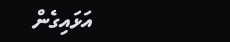އަޅައިގެން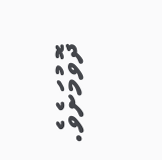ދޮވުމަށެވެ.